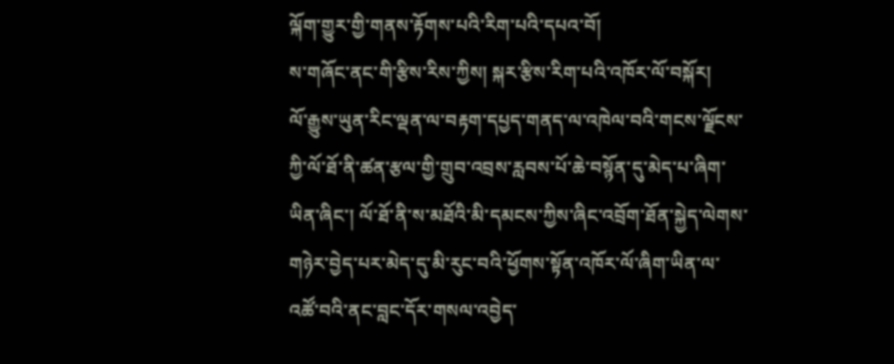ལྐོག་གྱུར་གྱི་གནས་རྟོགས་པའི་རིག་པའི་དཔའ་བོ།
ས་གཞོང་ནང་གི་རྩིས་རིས་ཀྱིས། སྐར་རྩིས་རིག་པའི་འཁོར་ལོ་བསྐོར།
ལོ་རྒྱུས་ཡུན་རིང་ལྡན་ལ་བརྟག་དཔྱད་གནད་ལ་འཁེལ་བའི་གངས་ལྗོངས་ཀྱི་ལོ་ཐོ་ནི་ཚན་རྩལ་གྱི་གྲུབ་འབྲས་རླབས་པོ་ཆེ་བསྙོན་དུ་མེད་པ་ཞིག་ཡིན་ཞིང་། ལོ་ཐོ་ནི་ས་མཐོའི་མི་དམངས་ཀྱིས་ཞིང་འབྲོག་ཐོན་སྐྱེད་ལེགས་གཉེར་བྱེད་པར་མེད་དུ་མི་རུང་བའི་ཕྱོགས་སྟོན་འཁོར་ལོ་ཞིག་ཡིན་ལ་འཚོ་བའི་ནང་བླང་དོར་གསལ་འབྱེད་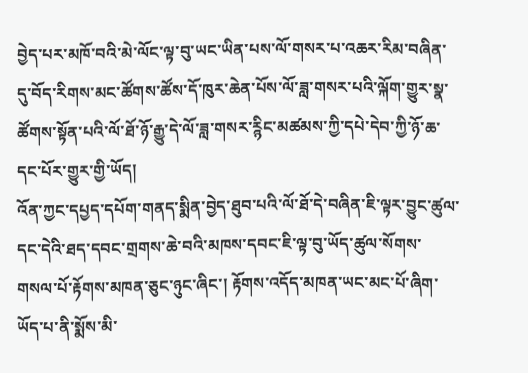བྱེད་པར་མཁོ་བའི་མེ་ལོང་ལྟ་བུ་ཡང་ཡིན་པས་ལོ་གསར་པ་འཆར་རིམ་བཞིན་དུ་བོད་རིགས་མང་ཚོགས་ཚོས་དོ་ཁུར་ཆེན་པོས་ལོ་ཟླ་གསར་པའི་ལྐོག་གྱུར་སྣ་ཚོགས་སྟོན་པའི་ལོ་ཐོ་ཉོ་རྒྱུ་དེ་ལོ་ཟླ་གསར་ཪྙིང་མཚམས་ཀྱི་དཔེ་དེབ་ཀྱི་ཉོ་ཆ་དང་པོར་གྱུར་གྱི་ཡོད།
འོན་ཀྱང་དཔྱད་དཔོག་གནད་སྨིན་བྱེད་ཐུབ་པའི་ལོ་ཐོ་དེ་བཞིན་ཇི་ལྟར་བྱུང་ཚུལ་དང་དེའི་ཐད་དབང་གྲགས་ཆེ་བའི་མཁས་དབང་ཇི་ལྟ་བུ་ཡོད་ཚུལ་སོགས་གསལ་པོ་རྟོགས་མཁན་ཅུང་ཉུང་ཞིང་། རྟོགས་འདོད་མཁན་ཡང་མང་པོ་ཞིག་ཡོད་པ་ནི་སྨོས་མི་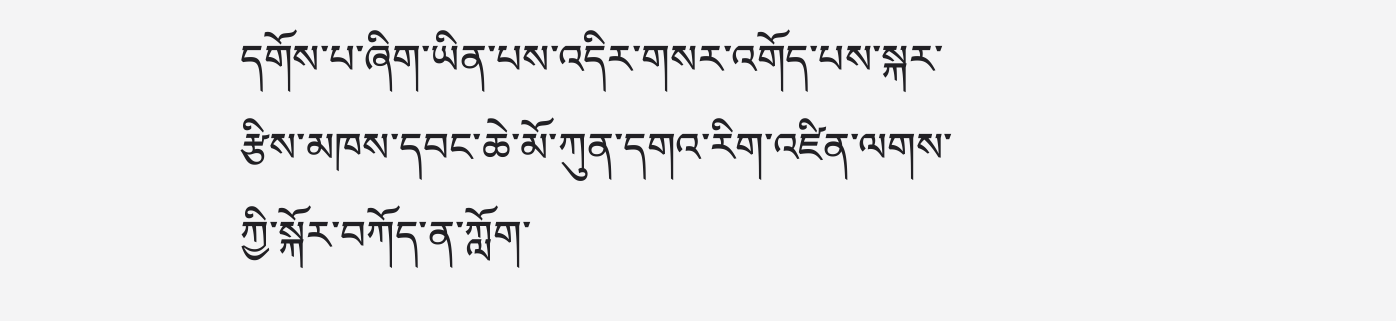དགོས་པ་ཞིག་ཡིན་པས་འདིར་གསར་འགོད་པས་སྐར་རྩིས་མཁས་དབང་ཆེ་མོ་ཀུན་དགའ་རིག་འཛིན་ལགས་ཀྱི་སྐོར་བཀོད་ན་ཀློག་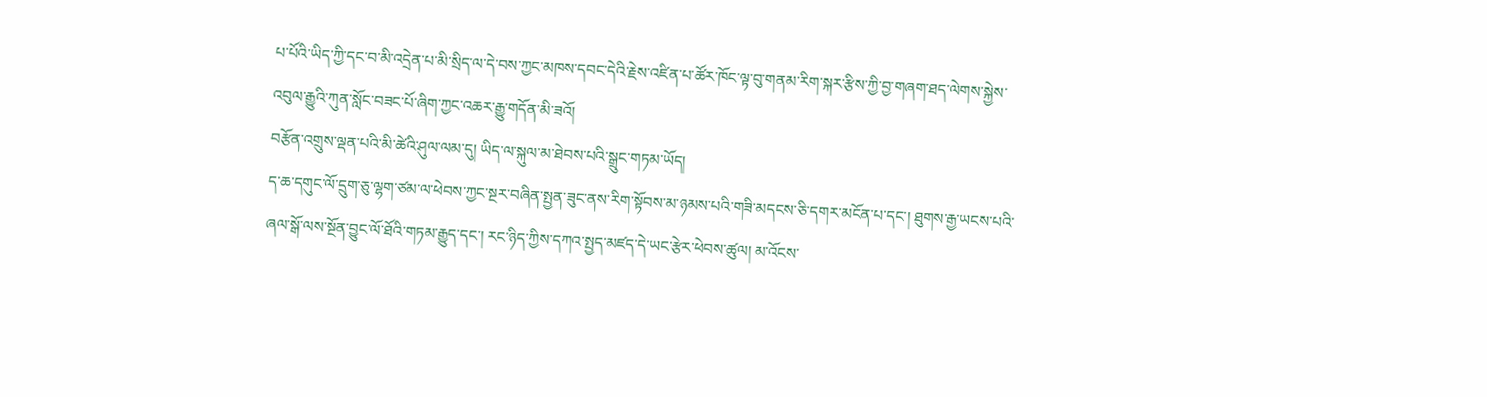པ་པོའི་ཡིད་ཀྱི་དང་བ་མི་འདྲེན་པ་མི་སྲིད་ལ་དེ་བས་ཀྱང་མཁས་དབང་དེའི་རྗེས་འཛིན་པ་ཚོར་ཁོང་ལྟ་བུ་གནམ་རིག་སྐར་རྩིས་ཀྱི་བྱ་གཞག་ཐད་ལེགས་སྐྱེས་འབུལ་རྒྱུའི་ཀུན་སློང་བཟང་པོ་ཞིག་ཀྱང་འཆར་རྒྱུ་གདོན་མི་ཟའོ།
བརྩོན་འགྲུས་ལྡན་པའི་མི་ཚེའི་ཤུལ་ལམ་དུ། ཡིད་ལ་སྐུལ་མ་ཐེབས་པའི་སྒྲུང་གཏམ་ཡོད།
ད་ཆ་དགུང་ལོ་དྲུག་ཅུ་ལྷག་ཙམ་ལ་ཕེབས་ཀྱང་སྔར་བཞིན་སྤྱན་ཟུང་ནས་རིག་སྟོབས་མ་ཉམས་པའི་གཟི་མདངས་ཅི་དགར་མངོན་པ་དང་། ཐུགས་རྒྱ་ཡངས་པའི་ཞལ་སྒོ་ལས་སྔོན་བྱུང་ལོ་ཐོའི་གཏམ་རྒྱུད་དང་། རང་ཉིད་ཀྱིས་དཀའ་སྤྱད་མཛད་དེ་ཡང་རྩེར་ཕེབས་ཚུལ། མ་འོངས་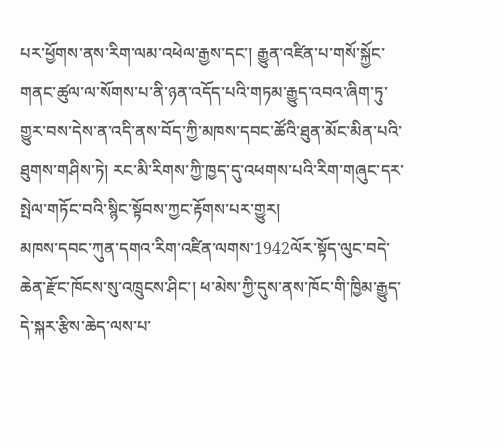པར་ཕྱོགས་ནས་རིག་ལམ་འཕེལ་རྒྱས་དང་། རྒྱུན་འཛིན་པ་གསོ་སྐྱོང་གནང་ཚུལ་ལ་སོགས་པ་ནི་ཉན་འདོད་པའི་གཏམ་རྒྱུད་འབའ་ཞིག་ཏུ་གྱུར་བས་དེས་ན་འདི་ནས་བོད་ཀྱི་མཁས་དབང་ཚོའི་ཐུན་མོང་མིན་པའི་ཐུགས་གཤིས་ཏེ། རང་མི་རིགས་ཀྱི་ཁྱད་དུ་འཕགས་པའི་རིག་གཞུང་དར་སྤེལ་གཏོང་བའི་སྙིང་སྟོབས་ཀྱང་རྟོགས་པར་གྱུར།
མཁས་དབང་ཀུན་དགའ་རིག་འཛིན་ལགས་1942ལོར་སྟོད་ལུང་བདེ་ཆེན་རྫོང་ཁོངས་སུ་འཁྲུངས་ཤིང་། ཕ་མེས་ཀྱི་དུས་ནས་ཁོང་གི་ཁྱིམ་རྒྱུད་དེ་སྐར་རྩིས་ཆེད་ལས་པ་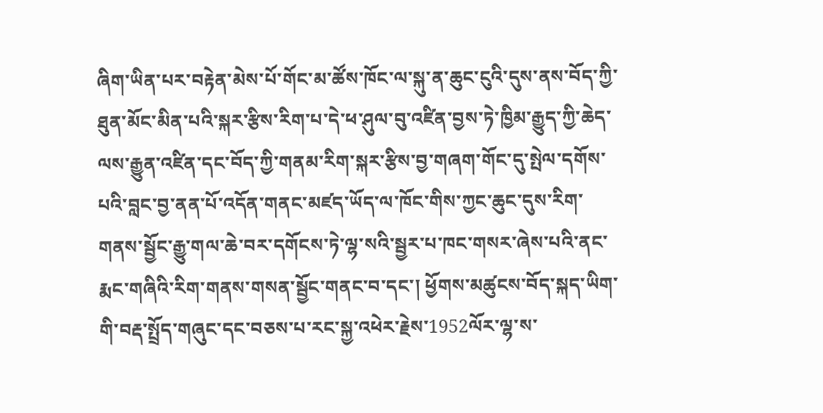ཞིག་ཡིན་པར་བརྟེན་མེས་པོ་གོང་མ་ཚོས་ཁོང་ལ་སྐུ་ན་ཆུང་ངུའི་དུས་ནས་བོད་ཀྱི་ཐུན་མོང་མིན་པའི་སྐར་རྩིས་རིག་པ་དེ་ཕ་ཤུལ་བུ་འཛིན་བྱས་ཏེ་ཁྱིམ་རྒྱུད་ཀྱི་ཆེད་ལས་རྒྱུན་འཛིན་དང་བོད་ཀྱི་གནམ་རིག་སྐར་རྩིས་བྱ་གཞག་གོང་དུ་སྤེལ་དགོས་པའི་བླང་བྱ་ནན་པོ་འདོན་གནང་མཛད་ཡོད་ལ་ཁོང་གིས་ཀྱང་ཆུང་དུས་རིག་གནས་སྦྱོང་རྒྱུ་གལ་ཆེ་བར་དགོངས་ཏེ་ལྷ་སའི་སྦྱར་པ་ཁང་གསར་ཞེས་པའི་ནང་རྨང་གཞིའི་རིག་གནས་གསན་སྦྱོང་གནང་བ་དང་། ཕྱོགས་མཚུངས་བོད་སྐད་ཡིག་གི་བརྡ་སྤྲོད་གཞུང་དང་བཅས་པ་རང་སྐྱ་འཕེར་རྗེས་1952ལོར་ལྷ་ས་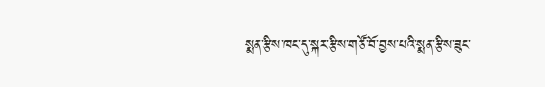སྨན་རྩིས་ཁང་དུ་སྐར་རྩིས་གཙོ་བོ་བྱས་པའི་སྨན་རྩིས་ཟུང་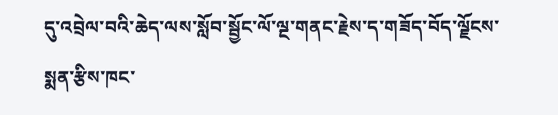དུ་འབྲེལ་བའི་ཆེད་ལས་སློབ་སྦྱོང་ལོ་ལྔ་གནང་རྗེས་ད་གཟོད་བོད་ལྗོངས་སྨན་རྩིས་ཁང་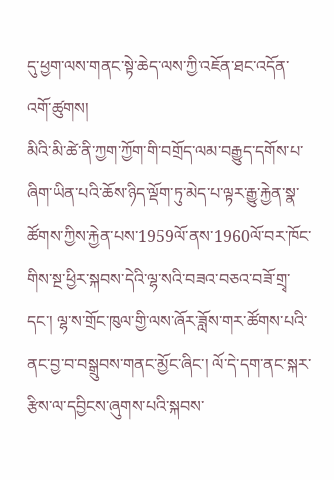དུ་ཕྱག་ལས་གནང་སྟེ་ཆེད་ལས་ཀྱི་འཇོན་ཐང་འདོན་འགོ་ཚུགས།
མིའི་མི་ཚེ་ནི་ཀྱག་ཀྱོག་གི་བགྲོད་ལམ་བརྒྱུད་དགོས་པ་ཞིག་ཡིན་པའི་ཆོས་ཉིད་ལྡོག་ཏུ་མེད་པ་ལྟར་རྒྱུ་རྐྱེན་སྣ་ཚོགས་ཀྱིས་རྐྱེན་པས་1959ལོ་ནས་1960ལོ་བར་ཁོང་གིས་སྔ་ཕྱིར་སྐབས་དེའི་ལྷ་སའི་བཟའ་བཅའ་བཟོ་གྲྭ་དང་། ལྷ་ས་གྲོང་ཁུལ་གྱི་ལས་ཞོར་ཟློས་གར་ཚོགས་པའི་ནང་བྱ་བ་བསྒྲུབས་གནང་མྱོང་ཞིང་། ལོ་དེ་དག་ནང་སྐར་རྩིས་ལ་དབྱིངས་ཞུགས་པའི་སྐབས་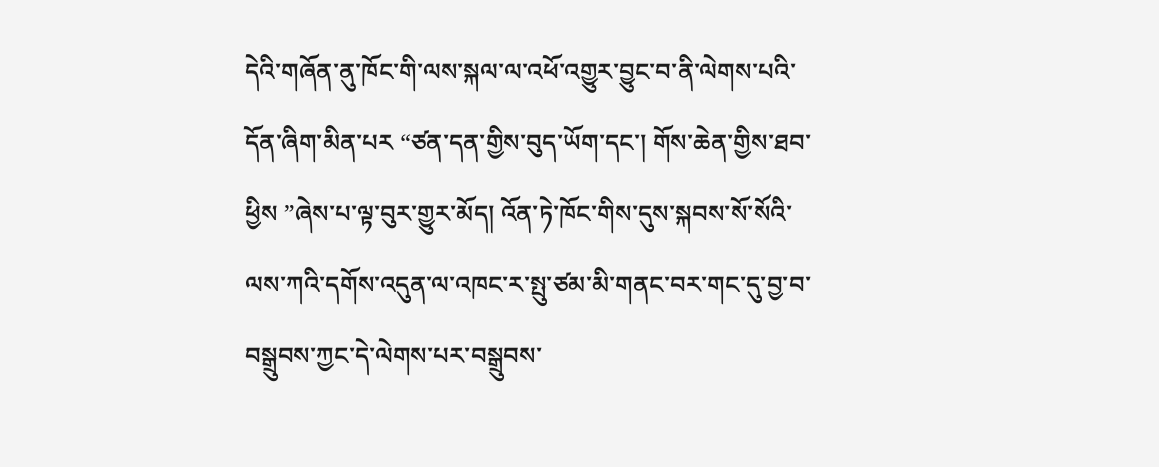དེའི་གཞོན་ནུ་ཁོང་གི་ལས་སྐལ་ལ་འཕོ་འགྱུར་བྱུང་བ་ནི་ལེགས་པའི་དོན་ཞིག་མིན་པར “ཙན་དན་གྱིས་བུད་ཡོག་དང་། གོས་ཆེན་གྱིས་ཐབ་ཕྱིས ”ཞེས་པ་ལྟ་བུར་གྱུར་མོད། འོན་ཏེ་ཁོང་གིས་དུས་སྐབས་སོ་སོའི་ལས་ཀའི་དགོས་འདུན་ལ་འཁང་ར་སྤུ་ཙམ་མི་གནང་བར་གང་དུ་བྱ་བ་བསྒྲུབས་ཀྱང་དེ་ལེགས་པར་བསྒྲུབས་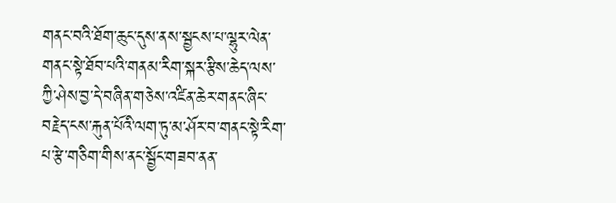གནང་བའི་ཐོག་ཆུང་དུས་ནས་སྦྱངས་པ་ལྷུར་ལེན་གནང་སྟེ་ཐོབ་པའི་གནམ་རིག་སྐར་རྩིས་ཆེད་ལས་ཀྱི་ཤེས་བྱ་དེ་བཞིན་གཅེས་འཛིན་ཆེར་གནང་ཞིང་བརྗེད་ངས་རྐུན་པོའི་ལག་ཏུ་མ་ཤོར་བ་གནང་སྟེ་རིག་པ་རྩེ་གཅིག་གིས་ནང་སྦྱོང་གཟབ་ནན་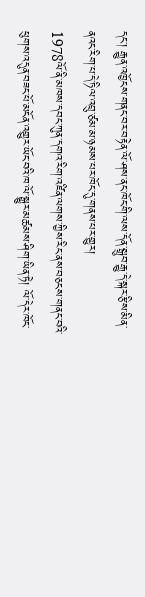དང་། རྒྱུན་འཁྱོངས་གནང་བར་བརྟེན་ལོ་ཤས་ནང་ཁོང་གི་ལས་དོན་སྒྲུབ་རྒྱུ་དེ་སྐར་རྩིས་མིན་ནའང་རིག་པ་དེ་ཏིལ་འབྲུ་ཙམ་མ་ཉམས་པར་ཁོང་དུ་གནས་པར་གྱུར།
1978ལོ་ནི་མཁས་དབང་ཀུན་དགའ་རིག་འཛིན་ལགས་ཀྱིས་རིང་ནས་བཅངས་གནང་བའི་ཕུགས་འདུན་བཟང་པོ་མངོན་འགྱུར་ཡོང་བའི་ཁ་ལོ་སྒྱུར་མཚམས་ཤིག་ཡིན་ཏེ། ལོ་དེར་ཁོང་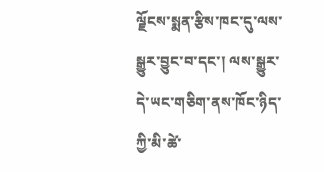ལྗོངས་སྨན་རྩིས་ཁང་དུ་ལས་སྒྱུར་བྱུང་བ་དང་། ལས་སྒྱུར་དེ་ཡང་གཅིག་ནས་ཁོང་ཉིད་ཀྱི་མི་ཚེ་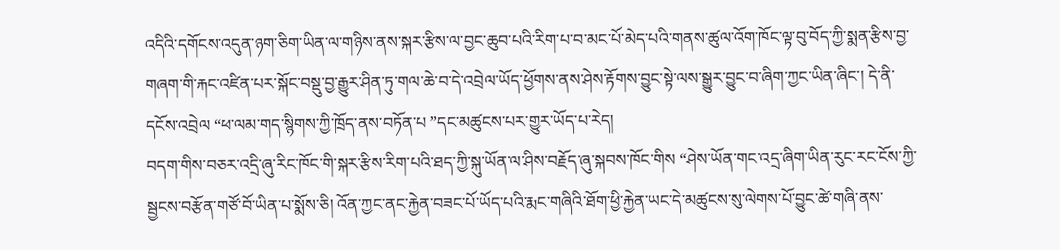འདིའི་དགོངས་འདུན་ཉག་ཅིག་ཡིན་ལ་གཉིས་ནས་སྐར་རྩིས་ལ་བྱང་ཆུབ་པའི་རིག་པ་བ་མང་པོ་མེད་པའི་གནས་ཚུལ་འོག་ཁོང་ལྟ་བུ་བོད་ཀྱི་སྨན་རྩིས་བྱ་གཞག་གི་རྐང་འཛིན་པར་སྐོང་བསྡུ་བྱ་རྒྱུར་ཤིན་ཏུ་གལ་ཆེ་བ་དེ་འབྲེལ་ཡོད་ཕྱོགས་ནས་ཤེས་རྟོགས་བྱུང་སྟེ་ལས་སྒྱུར་བྱུང་བ་ཞིག་ཀྱང་ཡིན་ཞིང་། དེ་ནི་དངོས་འབྲེལ “ཕ་ལམ་གད་སྙིགས་ཀྱི་ཁྲོད་ནས་བཏོན་པ ”དང་མཚུངས་པར་གྱུར་ཡོད་པ་རེད།
བདག་གིས་བཅར་འདྲི་ཞུ་རིང་ཁོང་གི་སྐར་རྩིས་རིག་པའི་ཐད་ཀྱི་སྐུ་ཡོན་ལ་ཤིས་བརྗོད་ཞུ་སྐབས་ཁོང་གིས “ཤེས་ཡོན་གང་འདྲ་ཞིག་ཡིན་རུང་རང་ངོས་ཀྱི་སྦྱངས་བརྩོན་གཙོ་བོ་ཡིན་པ་སྨོས་ཅི། འོན་ཀྱང་ནང་རྐྱེན་བཟང་པོ་ཡོད་པའི་རྨང་གཞིའི་ཐོག་ཕྱི་རྐྱེན་ཡང་དེ་མཚུངས་སུ་ལེགས་པོ་བྱུང་ཚེ་གཞི་ནས་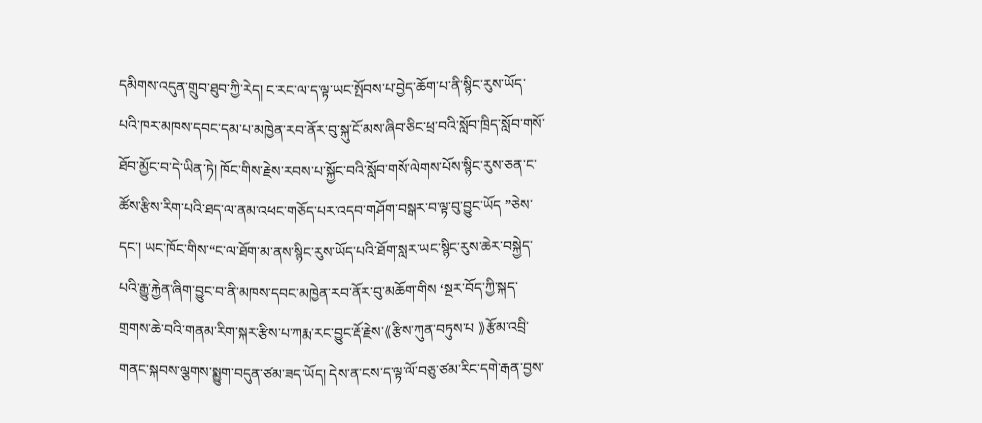དམིགས་འདུན་གྲུབ་ཐུབ་ཀྱི་རེད། ང་རང་ལ་ད་ལྟ་ཡང་སྤོབས་པ་བྱེད་ཆོག་པ་ནི་སྙིང་རུས་ཡོད་པའི་ཁར་མཁས་དབང་དམ་པ་མཁྱེན་རབ་ནོར་བུ་སྐུ་ངོ་མས་ཞིབ་ཅིང་ཕྲ་བའི་སློབ་ཁྲིད་སློབ་གསོ་ཐོབ་མྱོང་བ་དེ་ཡིན་ཏེ། ཁོང་གིས་རྗེས་རབས་པ་སྐྱོང་བའི་སློབ་གསོ་ལེགས་པོས་སྙིང་རུས་ཅན་ང་ཚོས་རྩིས་རིག་པའི་ཐད་ལ་ནམ་འཕང་གཅོད་པར་འདབ་གཤོག་བསྒར་བ་ལྟ་བུ་བྱུང་ཡོད ”ཅེས་དང་། ཡང་ཁོང་གིས་“ང་ལ་ཐོག་མ་ནས་སྙིང་རུས་ཡོད་པའི་ཐོག་སླར་ཡང་སྙིང་རུས་ཆེར་བསྐྱེད་པའི་རྒྱུ་རྐྱེན་ཞིག་བྱུང་བ་ནི་མཁས་དབང་མཁྱེན་རབ་ནོར་བུ་མཆོག་གིས ‘སྔར་བོད་ཀྱི་སྐད་གྲགས་ཆེ་བའི་གནམ་རིག་སྐར་རྩིས་པ་ཀརྨ་རང་བྱུང་རྡོ་རྗེས་《རྩིས་ཀུན་བཏུས་པ 》རྩོམ་འབྲི་གནང་སྐབས་ལྕགས་སྨྱུག་བདུན་ཙམ་ཟད་ཡོད། དེས་ན་ངས་ད་ལྟ་ལོ་བཅུ་ཙམ་རིང་དགེ་རྒན་བྱས་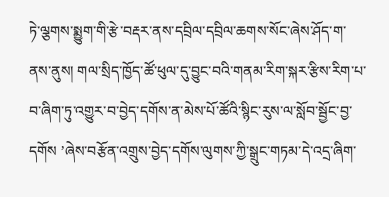ཏེ་ལྕགས་སྨྱུག་གི་རྩེ་བརྡར་ནས་དབྲིལ་དབྲིལ་ཆགས་སོང་ཞེས་ཤོད་ག་ནས་ནུས། གལ་སྲིད་ཁྱོད་ཚོ་ཕུལ་དུ་བྱུང་བའི་གནམ་རིག་སྐར་རྩིས་རིག་པ་བ་ཞིག་ཏུ་འགྱུར་བ་བྱེད་དགོས་ན་མེས་པོ་ཚོའི་སྙིང་རུས་ལ་སློབ་སྦྱོང་བྱ་དགོས ’ཞེས་བརྩོན་འགྲུས་བྱེད་དགོས་ལུགས་ཀྱི་སྒྲུང་གཏམ་དེ་འདྲ་ཞིག་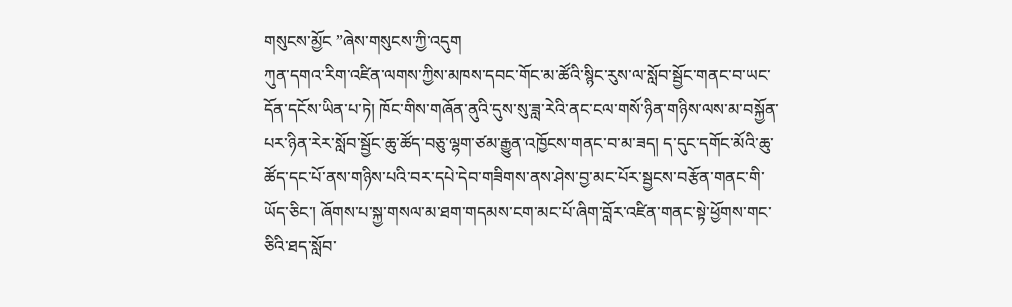གསུངས་མྱོང ”ཞེས་གསུངས་ཀྱི་འདུག
ཀུན་དགའ་རིག་འཛིན་ལགས་ཀྱིས་མཁས་དབང་གོང་མ་ཚོའི་སྙིང་རུས་ལ་སློབ་སྦྱོང་གནང་བ་ཡང་དོན་དངོས་ཡིན་པ་ཏེ། ཁོང་གིས་གཞོན་ནུའི་དུས་སུ་ཟླ་རེའི་ནང་ངལ་གསོ་ཉིན་གཉིས་ལས་མ་བསྐྱོན་པར་ཉིན་རེར་སློབ་སྦྱོང་ཆུ་ཚོད་བཅུ་ལྷག་ཙམ་རྒྱུན་འཁྱོངས་གནང་བ་མ་ཟད། ད་དུང་དགོང་མོའི་ཆུ་ཚོད་དང་པོ་ནས་གཉིས་པའི་བར་དཔེ་དེབ་གཟིགས་ནས་ཤེས་བྱ་མང་པོར་སྦྱངས་བརྩོན་གནང་གི་ཡོད་ཅིང་། ཞོགས་པ་སྐྱ་གསལ་མ་ཐག་གདམས་ངག་མང་པོ་ཞིག་བློར་འཛིན་གནང་སྟེ་ཕྱོགས་གང་ཅིའི་ཐད་སློབ་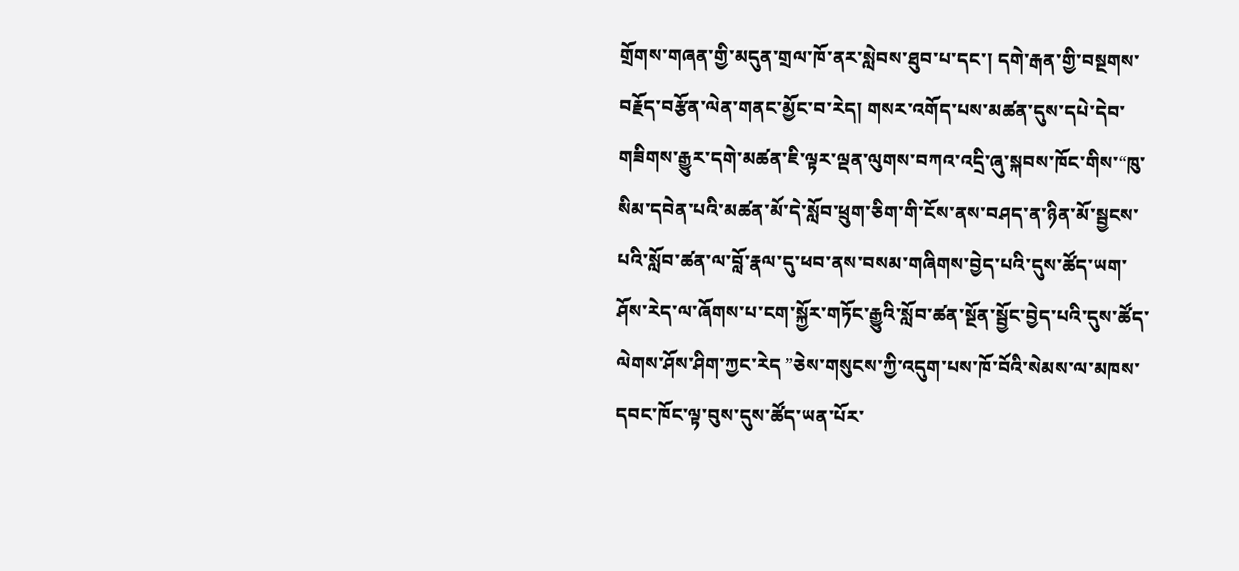གྲོགས་གཞན་གྱི་མདུན་གྲལ་ཁོ་ནར་སླེབས་ཐུབ་པ་དང་། དགེ་རྒན་གྱི་བསྔགས་བརྗོད་བརྩོན་ལེན་གནང་མྱོང་བ་རེད། གསར་འགོད་པས་མཚན་དུས་དཔེ་དེབ་གཟིགས་རྒྱུར་དགེ་མཚན་ཇི་ལྟར་ལྡན་ལུགས་བཀའ་འདྲི་ཞུ་སྐབས་ཁོང་གིས་“ཁུ་སིམ་དབེན་པའི་མཚན་མོ་དེ་སློབ་ཕྲུག་ཅིག་གི་ངོས་ནས་བཤད་ན་ཉིན་མོ་སྦྱངས་པའི་སློབ་ཚན་ལ་བློ་རྣལ་དུ་ཕབ་ནས་བསམ་གཞིགས་བྱེད་པའི་དུས་ཚོད་ཡག་ཤོས་རེད་ལ་ཞོགས་པ་ངག་སྐྱོར་གཏོང་རྒྱུའི་སློབ་ཚན་སྔོན་སྦྱོང་བྱེད་པའི་དུས་ཚོད་ལེགས་ཤོས་ཤིག་ཀྱང་རེད ”ཅེས་གསུངས་ཀྱི་འདུག་པས་ཁོ་བོའི་སེམས་ལ་མཁས་དབང་ཁོང་ལྟ་བུས་དུས་ཚོད་ཡན་པོར་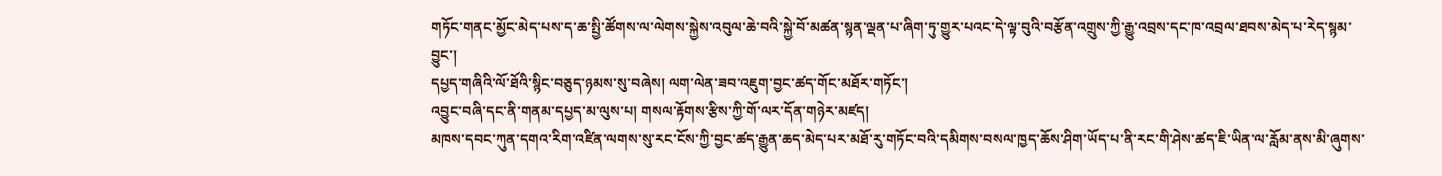གཏོང་གནང་མྱོང་མེད་པས་ད་ཆ་སྤྱི་ཚོགས་ལ་ལེགས་སྐྱེས་འབུལ་ཆེ་བའི་སྐྱེ་བོ་མཚན་སྙན་ལྡན་པ་ཞིག་ཏུ་གྱུར་པའང་དེ་ལྟ་བུའི་བརྩོན་འགྲུས་ཀྱི་རྒྱུ་འབྲས་དང་ཁ་འབྲལ་ཐབས་མེད་པ་རེད་སྙམ་བྱུང་།
དཔྱད་གཞིའི་ལོ་ཐོའི་སྙིང་བཅུད་ཉམས་སུ་བཞེས། ལག་ལེན་ཟབ་འཇུག་བྱང་ཚད་གོང་མཐོར་གཏོང་།
འབྱུང་བཞི་དང་ནི་གནམ་དཔྱད་མ་ལུས་པ། གསལ་རྟོགས་རྩིས་ཀྱི་གོ་ལར་དོན་གཉེར་མཛད།
མཁས་དབང་ཀུན་དགའ་རིག་འཛིན་ལགས་སུ་རང་ངོས་ཀྱི་བྱང་ཚད་རྒྱུན་ཆད་མེད་པར་མཐོ་རུ་གཏོང་བའི་དམིགས་བསལ་ཁྱད་ཆོས་ཤིག་ཡོད་པ་ནི་རང་གི་ཤེས་ཚད་ཇི་ཡིན་ལ་རློམ་ནས་མི་ཞུགས་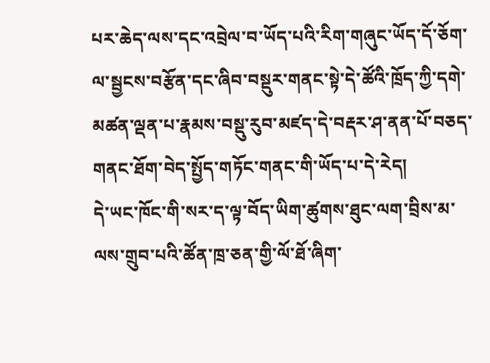པར་ཆེད་ལས་དང་འབྲེལ་བ་ཡོད་པའི་རིག་གཞུང་ཡོད་དོ་ཅོག་ལ་སྦྱངས་བརྩོན་དང་ཞིབ་བསྡུར་གནང་སྟེ་དེ་ཚོའི་ཁྲོད་ཀྱི་དགེ་མཚན་ལྡན་པ་རྣམས་བསྡུ་རུབ་མཛད་དེ་བརྡར་ཤ་ནན་པོ་བཅད་གནང་ཐོག་བེད་སྤྱོད་གཏོང་གནང་གི་ཡོད་པ་དེ་རེད།
དེ་ཡང་ཁོང་གི་སར་ད་ལྟ་བོད་ཡིག་ཚུགས་ཐུང་ལག་བྲིས་མ་ལས་གྲུབ་པའི་ཚོན་ཁྲ་ཅན་གྱི་ལོ་ཐོ་ཞིག་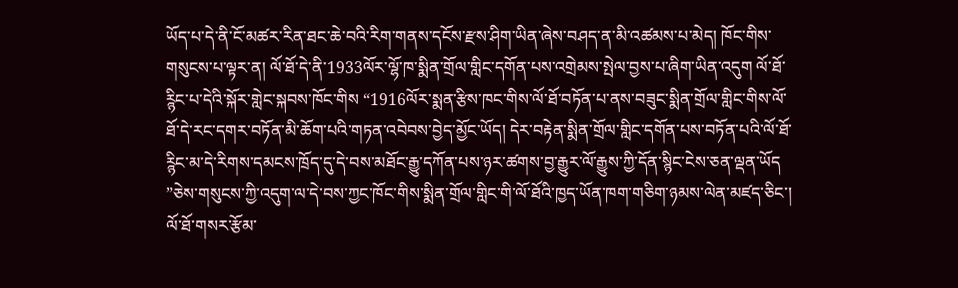ཡོད་པ་དེ་ནི་ངོ་མཚར་རིན་ཐང་ཆེ་བའི་རིག་གནས་དངོས་རྫས་ཤིག་ཡིན་ཞེས་བཤད་ན་མི་འཚམས་པ་མེད། ཁོང་གིས་གསུངས་པ་ལྟར་ན། ལོ་ཐོ་དེ་ནི་1933ལོར་ལྷོ་ཁ་སྨིན་གྲོལ་གླིང་དགོན་པས་འགྲེམས་སྤེལ་བྱས་པ་ཞིག་ཡིན་འདུག ལོ་ཐོ་ཪྙིང་པ་དེའི་སྐོར་གླེང་སྐབས་ཁོང་གིས “1916ལོར་སྨན་རྩིས་ཁང་གིས་ལོ་ཐོ་བཏོན་པ་ནས་བཟུང་སྨིན་གྲོལ་གླིང་གིས་ལོ་ཐོ་དེ་རང་དགར་བཏོན་མི་ཆོག་པའི་གཏན་འབེབས་བྱེད་མྱོང་ཡོད། དེར་བརྟེན་སྨིན་གྲོལ་གླིང་དགོན་པས་བཏོན་པའི་ལོ་ཐོ་ཪྙིང་མ་དེ་རིགས་དམངས་ཁྲོད་དུ་དེ་བས་མཐོང་རྒྱུ་དཀོན་པས་ཉར་ཚགས་བྱ་རྒྱུར་ལོ་རྒྱུས་ཀྱི་དོན་སྙིང་ངེས་ཅན་ལྡན་ཡོད ”ཅེས་གསུངས་ཀྱི་འདུག་ལ་དེ་བས་ཀྱང་ཁོང་གིས་སྨིན་གྲོལ་གླིང་གི་ལོ་ཐོའི་ཁྱད་ཡོན་ཁག་གཅིག་ཉམས་ལེན་མཛད་ཅིང་། ལོ་ཐོ་གསར་རྩོམ་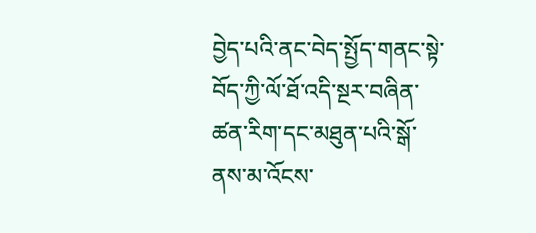བྱེད་པའི་ནང་བེད་སྤྱོད་གནང་སྟེ་བོད་ཀྱི་ལོ་ཐོ་འདི་སྔར་བཞིན་ཚན་རིག་དང་མཐུན་པའི་སྒོ་ནས་མ་འོངས་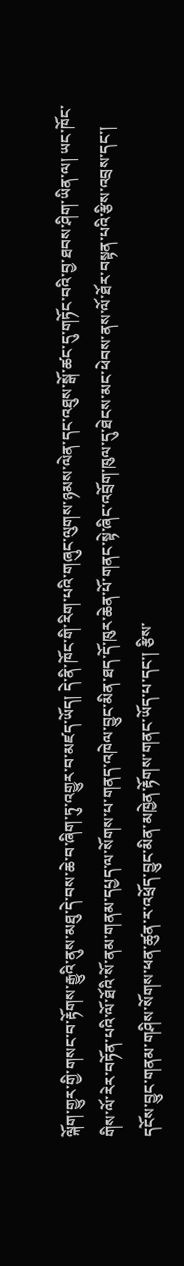ལྐོག་གྱུར་གྱི་གསང་བ་རྟོགས་རྒྱུའི་ནུས་མཐུ་དེ་བས་ཆེ་བ་ཞིག་ཏུ་འགྱུར་བ་མཛད་ཡོད། དེ་ནི་ཁོང་གི་རིག་པའི་གཞུང་ལུགས་ཉམས་ལེན་དང་འཐུས་སྒོ་ཚང་དུ་གཏོང་བའི་བྱ་ཐབས་ཤིག་ཡིན་ལ། ཡང་ཁོང་གིས་ལོ་རེར་བཏོན་པའི་ལོ་ཐོའི་སོ་ནམ་གནམ་དཔྱད་ལ་སོགས་པ་གནད་འཁེལ་བྱུང་མིན་ཐད་དོ་ཁུར་ཆེན་པོ་གནང་སྟེ་ཞིང་འབྲོག་ཁུལ་དུ་ཐེངས་མང་ཕེབས་ནས་ལོ་ཐོར་བསྟན་པའི་རྩིས་འབྲས་དང་། དངོས་བྱུང་གནམ་གཤིས་སོགས་ཕན་ཚུན་ར་འཕྲོད་བྱུང་མིན་མཁྱེན་རྟོགས་གནང་ཡོད་པ་དང་། རྩིས་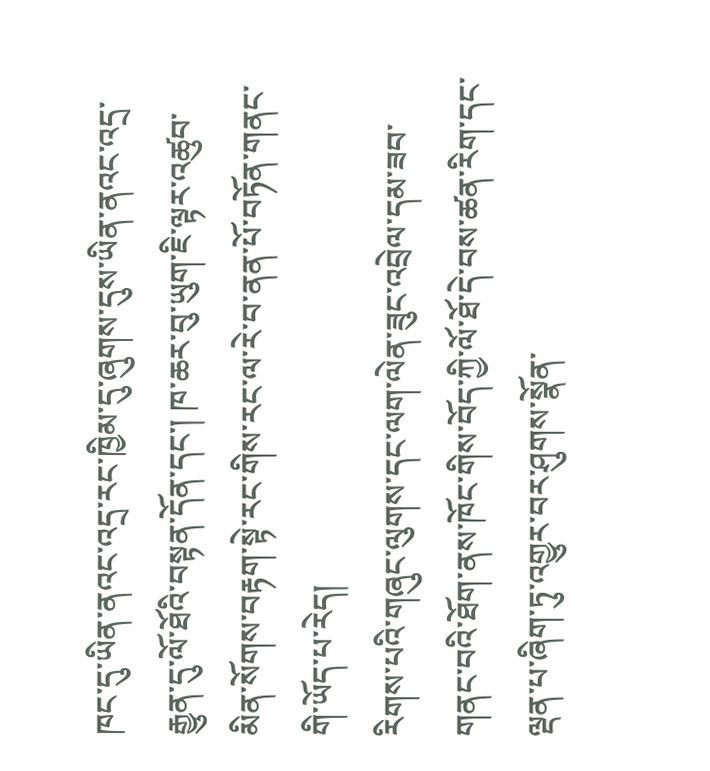ཁང་དུ་ཡིན་ནའང་འདྲ་རང་ཁྱིམ་དུ་ཞུགས་དུས་ཡིན་ནའང་འདྲ་རྒྱུན་དུ་ལོ་ཐོའི་བསྟན་དོན་དང་། ཁ་ཆར་བུ་ཡུག་ཇི་ལྟར་འཚུབ་མིན་སོགས་བརྟག་སྟེ་རང་གིས་རང་ལ་རེ་བ་ནན་པོ་བཏོན་གནང་གི་ཡོད་པ་རེད།
རིགས་པའི་གཞུང་ལུགས་དང་ལག་ལེན་ཟུང་འབྲེལ་དམ་ཟབ་གནང་བའི་ཐོག་ནས་ཁོང་གིས་བོད་ཀྱི་ལོ་ཐོ་དེ་བས་ཚན་རིག་དང་ལྡན་པ་ཞིག་ཏུ་འགྱུར་བར་ཤུགས་སྣོན་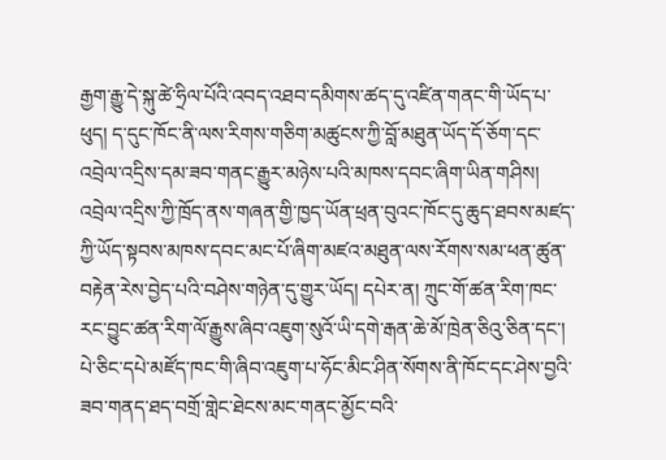རྒྱག་རྒྱུ་དེ་སྐུ་ཚེ་ཧྲིལ་པོའི་འབད་འཐབ་དམིགས་ཚད་དུ་འཛིན་གནང་གི་ཡོད་པ་ཕུད། ད་དུང་ཁོང་ནི་ལས་རིགས་གཅིག་མཚུངས་ཀྱི་བློ་མཐུན་ཡོད་དོ་ཅོག་དང་འབྲེལ་འདྲིས་དམ་ཟབ་གནང་རྒྱུར་མཉེས་པའི་མཁས་དབང་ཞིག་ཡིན་གཤིས། འབྲེལ་འདྲིས་ཀྱི་ཁྲོད་ནས་གཞན་གྱི་ཁྱད་ཡོན་ཕྲན་བུའང་ཁོང་དུ་ཆུད་ཐབས་མཛད་ཀྱི་ཡོད་སྟབས་མཁས་དབང་མང་པོ་ཞིག་མཛའ་མཐུན་ལས་རོགས་སམ་ཕན་ཚུན་བརྟེན་རེས་བྱེད་པའི་བཤེས་གཉེན་དུ་གྱུར་ཡོད། དཔེར་ན། ཀྲུང་གོ་ཚན་རིག་ཁང་རང་བྱུང་ཚན་རིག་ལོ་རྒྱུས་ཞིབ་འཇུག་སུའོ་ཡི་དགེ་རྒན་ཆེ་མོ་ཁྲེན་ཅིའུ་ཅིན་དང་། པེ་ཅིང་དཔེ་མཛོད་ཁང་གི་ཞིབ་འཇུག་པ་ཧོང་མིང་ཤིན་སོགས་ནི་ཁོང་དང་ཤེས་བྱའི་ཟབ་གནད་ཐད་བགྲོ་གླེང་ཐེངས་མང་གནང་མྱོང་བའི་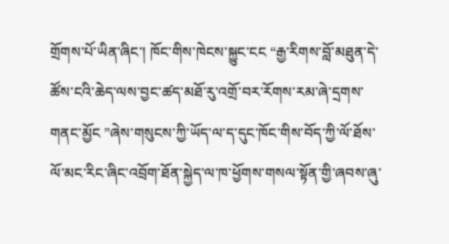གྲོགས་པོ་ཡིན་ཞིང་། ཁོང་གིས་ཁེངས་སྐྱུང་ངང “རྒྱ་རིགས་བློ་མཐུན་དེ་ཚོས་ངའི་ཆེད་ལས་བྱང་ཚད་མཐོ་རུ་འགྲོ་བར་རོགས་རམ་ཞེ་དྲགས་གནང་མྱོང ”ཞེས་གསུངས་ཀྱི་ཡོད་ལ་ད་དུང་ཁོང་གིས་བོད་ཀྱི་ལོ་ཐོས་ལོ་མང་རིང་ཞིང་འབྲོག་ཐོན་སྐྱེད་ལ་ཁ་ཕྱོགས་གསལ་སྟོན་གྱི་ཞབས་ཞུ་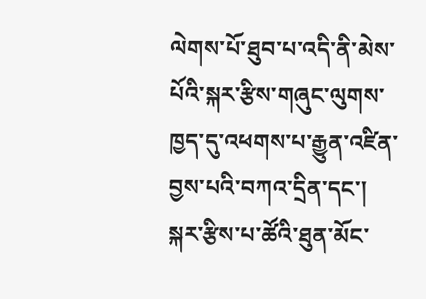ལེགས་པོ་ཐུབ་པ་འདི་ནི་མེས་པོའི་སྐར་རྩིས་གཞུང་ལུགས་ཁྱད་དུ་འཕགས་པ་རྒྱུན་འཛིན་བྱས་པའི་བཀའ་དྲིན་དང་། སྐར་རྩིས་པ་ཚོའི་ཐུན་མོང་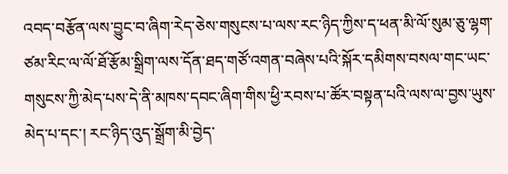འབད་བརྩོན་ལས་བྱུང་བ་ཞིག་རེད་ཅེས་གསུངས་པ་ལས་རང་ཉིད་ཀྱིས་ད་ཕན་མི་ལོ་སུམ་ཅུ་ལྷག་ཙམ་རིང་ལ་ལོ་ཐོ་རྩོམ་སྒྲིག་ལས་དོན་ཐད་གཙོ་འགན་བཞེས་པའི་སྐོར་དམིགས་བསལ་གང་ཡང་གསུངས་ཀྱི་མེད་པས་དེ་ནི་མཁས་དབང་ཞིག་གིས་ཕྱི་རབས་པ་ཚོར་བསྟན་པའི་ལས་ལ་བྱས་ཡུས་མེད་པ་དང་། རང་ཉིད་འུད་སྒྲོག་མི་བྱེད་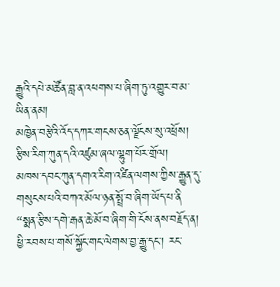རྒྱུའི་དཔེ་མཚོན་བླ་ན་འཕགས་པ་ཞིག་ཏུ་འགྱུར་བ་མ་ཡིན་ནམ།
མཁྱེན་བརྩེའི་འོད་དཀར་གངས་ཅན་ལྗོངས་སུ་འཕྲོས། རྩིས་རིག་ཀུན་དའི་འཛུམ་ཞལ་ལྷུག་པོར་གྲོལ།
མཁས་དབང་ཀུན་དགའ་རིག་འཛིན་ལགས་ཀྱིས་རྒྱུན་དུ་གསུངས་པའི་བཀའ་མོལ་ཉན་སྤྲོ་བ་ཞིག་ཡོད་པ་ནི “སྨན་རྩིས་དགེ་རྒན་ཆེ་མོ་བ་ཞིག་གི་ངོས་ནས་བརྗོད་ན། ཕྱི་རབས་པ་གསོ་སྐྱོང་གང་ལེགས་བྱ་རྒྱུ་དང་། རང་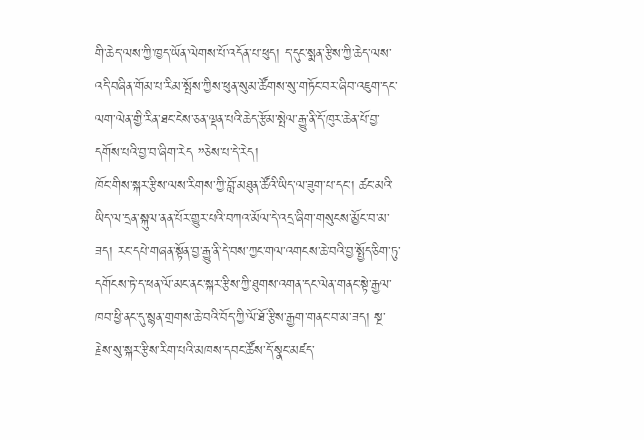གི་ཆེད་ལས་ཀྱི་ཁྱད་ཡོན་ལེགས་པོ་འདོན་པ་ཕུད། ད་དུང་སྨན་རྩིས་ཀྱི་ཆེད་ལས་འདི་བཞིན་གོམ་པ་རིམ་སྤོས་ཀྱིས་ཕུན་སུམ་ཚོགས་སུ་གཏོང་བར་ཞིབ་འཇུག་དང་ལག་ལེན་གྱི་རིན་ཐང་ངེས་ཅན་ལྡན་པའི་ཆེད་རྩོམ་སྤེལ་རྒྱུ་ནི་དོ་ཁུར་ཆེན་པོ་བྱ་དགོས་པའི་བྱ་བ་ཞིག་རེད ”ཅེས་པ་དེ་རེད།
ཁོང་གིས་སྐར་རྩིས་ལས་རིགས་ཀྱི་བློ་མཐུན་ཚོའི་ཡིད་ལ་ཟུག་པ་དང་། ཚང་མའི་ཡིད་ལ་དྲན་སྐུལ་ནན་པོར་གྱུར་པའི་བཀའ་མོལ་དེ་འདྲ་ཞིག་གསུངས་མྱོང་བ་མ་ཟད། རང་དཔེ་གཞན་སྟོན་བྱ་རྒྱུ་ནི་དེ་བས་ཀྱང་གལ་འགངས་ཆེ་བའི་བྱ་སྤྱོད་ཅིག་ཏུ་དགོངས་ཏེ་ད་ཕན་ལོ་མང་ནང་སྐར་རྩིས་ཀྱི་ཐུགས་འགན་དང་ལེན་གནང་སྟེ་རྒྱལ་ཁབ་ཕྱི་ནང་དུ་སྙན་གྲགས་ཆེ་བའི་བོད་ཀྱི་ལོ་ཐོ་རྩིས་རྒྱག་གནང་བ་མ་ཟད། སྔ་རྗེས་སུ་སྐར་རྩིས་རིག་པའི་མཁས་དབང་ཚོས་དོ་སྣང་མཛད་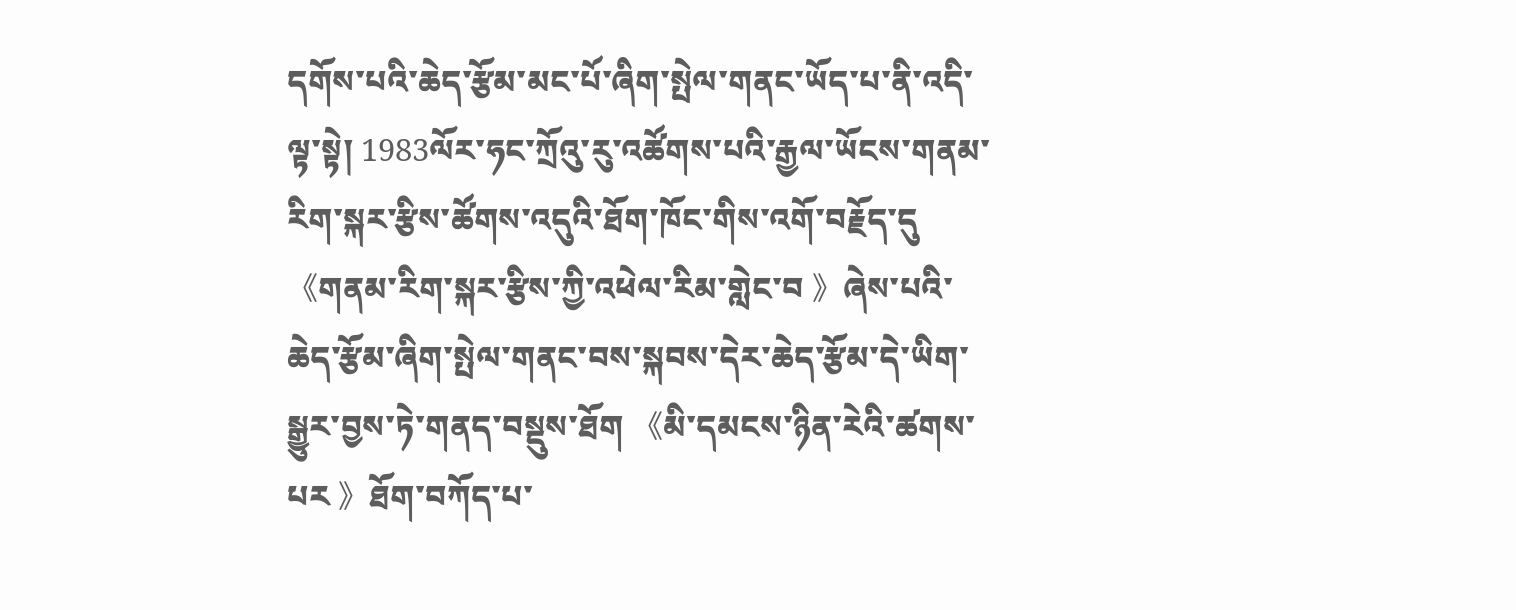དགོས་པའི་ཆེད་རྩོམ་མང་པོ་ཞིག་སྤེལ་གནང་ཡོད་པ་ནི་འདི་ལྟ་སྟེ། 1983ལོར་ཧང་ཀྲོའུ་རུ་འཚོགས་པའི་རྒྱལ་ཡོངས་གནམ་རིག་སྐར་རྩིས་ཚོགས་འདུའི་ཐོག་ཁོང་གིས་འགོ་བརྗོད་དུ 《གནམ་རིག་སྐར་རྩིས་ཀྱི་འཕེལ་རིམ་གླེང་བ 》ཞེས་པའི་ཆེད་རྩོམ་ཞིག་སྤེལ་གནང་བས་སྐབས་དེར་ཆེད་རྩོམ་དེ་ཡིག་སྒྱུར་བྱས་ཏེ་གནད་བསྡུས་ཐོག 《མི་དམངས་ཉིན་རེའི་ཚགས་པར 》ཐོག་བཀོད་པ་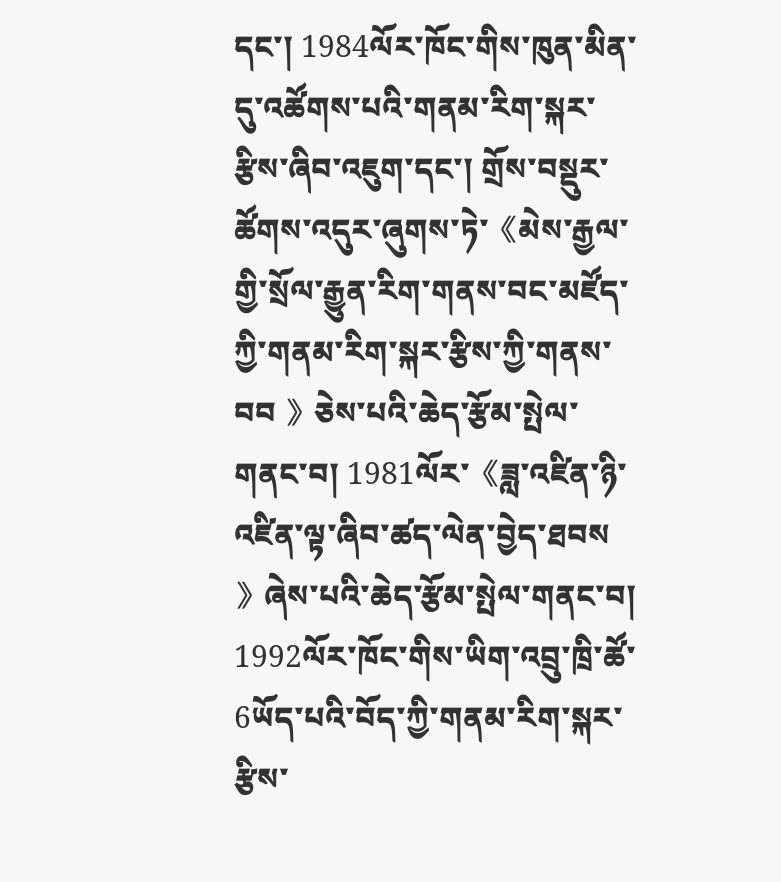དང་། 1984ལོར་ཁོང་གིས་ཁུན་མིན་དུ་འཚོགས་པའི་གནམ་རིག་སྐར་རྩིས་ཞིབ་འཇུག་དང་། གྲོས་བསྡུར་ཚོགས་འདུར་ཞུགས་ཏེ་《མེས་རྒྱལ་གྱི་སྲོལ་རྒྱུན་རིག་གནས་བང་མཛོད་ཀྱི་གནམ་རིག་སྐར་རྩིས་ཀྱི་གནས་བབ 》ཅེས་པའི་ཆེད་རྩོམ་སྤེལ་གནང་བ། 1981ལོར་《ཟླ་འཛིན་ཉི་འཛིན་ལྟ་ཞིབ་ཚད་ལེན་བྱེད་ཐབས 》ཞེས་པའི་ཆེད་རྩོམ་སྤེལ་གནང་བ། 1992ལོར་ཁོང་གིས་ཡིག་འབྲུ་ཁྲི་ཚོ་6ཡོད་པའི་བོད་ཀྱི་གནམ་རིག་སྐར་རྩིས་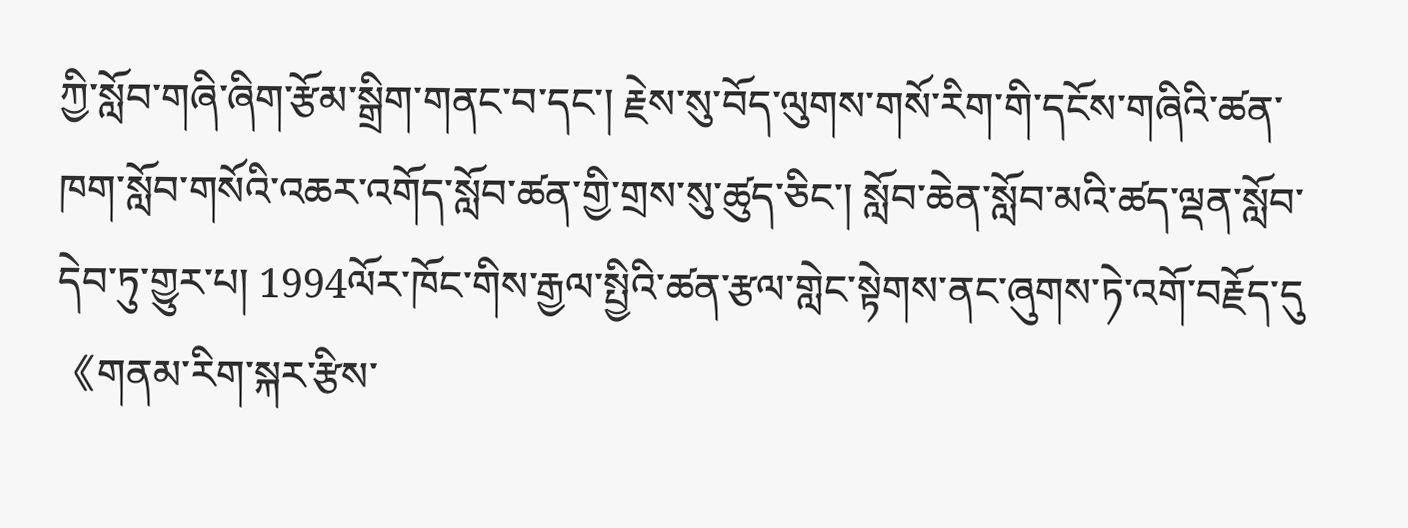ཀྱི་སློབ་གཞི་ཞིག་རྩོམ་སྒྲིག་གནང་བ་དང་། རྗེས་སུ་བོད་ལུགས་གསོ་རིག་གི་དངོས་གཞིའི་ཚན་ཁག་སློབ་གསོའི་འཆར་འགོད་སློབ་ཚན་གྱི་གྲས་སུ་ཚུད་ཅིང་། སློབ་ཆེན་སློབ་མའི་ཚད་ལྡན་སློབ་དེབ་ཏུ་གྱུར་པ། 1994ལོར་ཁོང་གིས་རྒྱལ་སྤྱིའི་ཚན་རྩལ་གླེང་སྟེགས་ནང་ཞུགས་ཏེ་འགོ་བརྗོད་དུ 《གནམ་རིག་སྐར་རྩིས་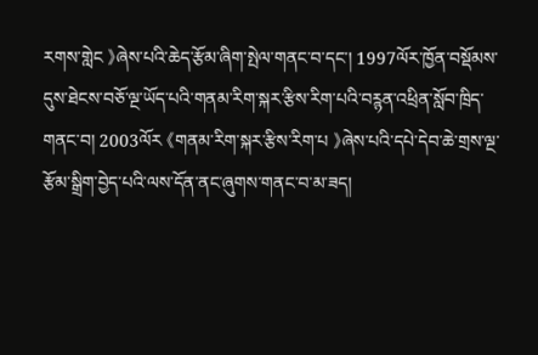རགས་གླེང 》ཞེས་པའི་ཆེད་རྩོམ་ཞིག་སྤེལ་གནང་བ་དང་། 1997ལོར་ཁྱོན་བསྡོམས་དུས་ཐེངས་བཅོ་ལྔ་ཡོད་པའི་གནམ་རིག་སྐར་རྩིས་རིག་པའི་བཪྙན་འཕྲིན་སློབ་ཁྲིད་གནང་བ། 2003ལོར 《གནམ་རིག་སྐར་རྩིས་རིག་པ 》ཞེས་པའི་དཔེ་དེབ་ཆེ་གྲས་ལྔ་རྩོམ་སྒྲིག་བྱེད་པའི་ལས་དོན་ནང་ཞུགས་གནང་བ་མ་ཟད།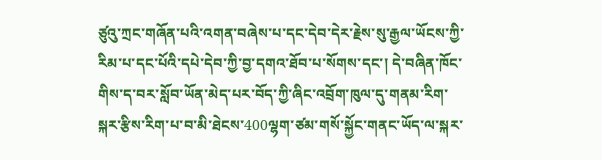ཙུའུ་ཀྲང་གཞོན་པའི་འགན་བཞེས་པ་དང་དེབ་དེར་རྗེས་སུ་རྒྱལ་ཡོངས་ཀྱི་རིམ་པ་དང་པོའི་དཔེ་དེབ་ཀྱི་བྱ་དགའ་ཐོབ་པ་སོགས་དང་། དེ་བཞིན་ཁོང་གིས་ད་བར་སློབ་ཡོན་མེད་པར་བོད་ཀྱི་ཞིང་འབྲོག་ཁུལ་དུ་གནམ་རིག་སྐར་རྩིས་རིག་པ་བ་མི་ཐེངས་400ལྷག་ཙམ་གསོ་སྐྱོང་གནང་ཡོད་ལ་སྐར་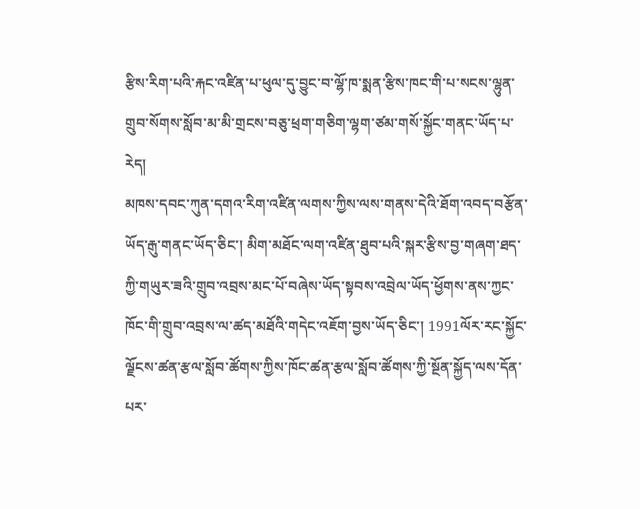རྩིས་རིག་པའི་རྐང་འཛིན་པ་ཕུལ་དུ་བྱུང་བ་ལྷོ་ཁ་སྨན་རྩིས་ཁང་གི་པ་སངས་ལྷུན་གྲུབ་སོགས་སློབ་མ་མི་གྲངས་བཅུ་ཕྲག་གཅིག་ལྷག་ཙམ་གསོ་སྐྱོང་གནང་ཡོད་པ་རེད།
མཁས་དབང་ཀུན་དགའ་རིག་འཛིན་ལགས་ཀྱིས་ལས་གནས་དེའི་ཐོག་འབད་བརྩོན་ཡོད་རྒུ་གནང་ཡོད་ཅིང་། མིག་མཐོང་ལག་འཛིན་ཐུབ་པའི་སྐར་རྩིས་བྱ་གཞག་ཐད་ཀྱི་གཡུར་ཟའི་གྲུབ་འབྲས་མང་པོ་བཞེས་ཡོད་སྟབས་འབྲེལ་ཡོད་ཕྱོགས་ནས་ཀྱང་ཁོང་གི་གྲུབ་འབྲས་ལ་ཚད་མཐོའི་གདེང་འཇོག་བྱས་ཡོད་ཅིང་། 1991ལོར་རང་སྐྱོང་ལྗོངས་ཚན་རྩལ་སློབ་ཚོགས་ཀྱིས་ཁོང་ཚན་རྩལ་སློབ་ཚོགས་ཀྱི་སྔོན་སྐྱོད་ལས་དོན་པར་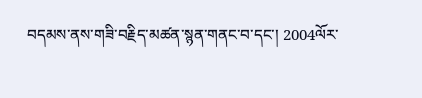བདམས་ནས་གཟི་བརྗིད་མཚན་སྙན་གནང་བ་དང་། 2004ལོར་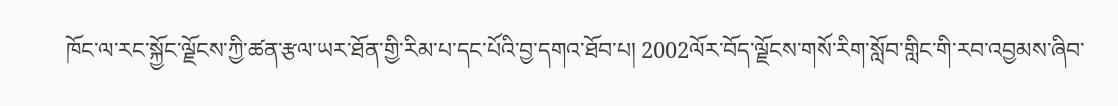ཁོང་ལ་རང་སྐྱོང་ལྗོངས་ཀྱི་ཚན་རྩལ་ཡར་ཐོན་གྱི་རིམ་པ་དང་པོའི་བྱ་དགའ་ཐོབ་པ། 2002ལོར་བོད་ལྗོངས་གསོ་རིག་སློབ་གླིང་གི་རབ་འབྱམས་ཞིབ་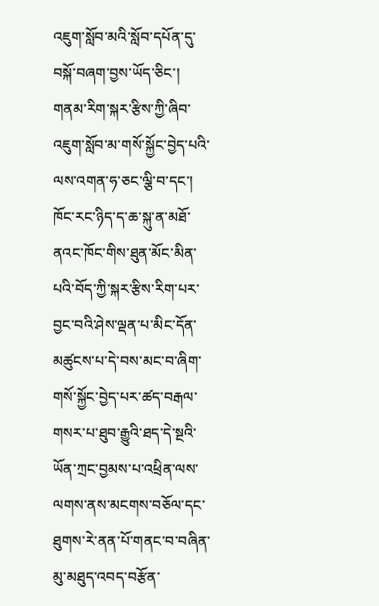འཇུག་སློབ་མའི་སློབ་དཔོན་དུ་བསྐོ་བཞག་བྱས་ཡོད་ཅིང་། གནམ་རིག་སྐར་རྩིས་ཀྱི་ཞིབ་འཇུག་སློབ་མ་གསོ་སྐྱོང་བྱེད་པའི་ལས་འགན་ཧ་ཅང་ལྕི་བ་དང་། ཁོང་རང་ཉིད་ད་ཆ་སྐུ་ན་མཐོ་ནའང་ཁོང་གིས་ཐུན་མོང་མིན་པའི་བོད་ཀྱི་སྐར་རྩིས་རིག་པར་བྱང་བའི་ཤེས་ལྡན་པ་མིང་དོན་མཚུངས་པ་དེ་བས་མང་བ་ཞིག་གསོ་སྐྱོང་བྱེད་པར་ཚད་བརྒལ་གསར་པ་ཐུབ་རྒྱུའི་ཐད་དེ་སྔའི་ཡོན་ཀྲང་བྱམས་པ་འཕྲིན་ལས་ལགས་ནས་མངགས་བཅོལ་དང་ཐུགས་རེ་ནན་པོ་གནང་བ་བཞིན་མུ་མཐུད་འབད་བརྩོན་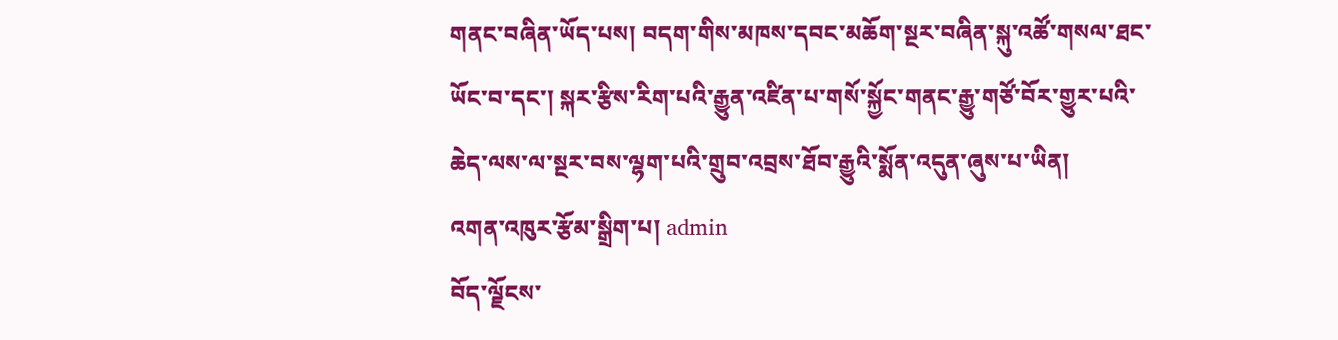གནང་བཞིན་ཡོད་པས། བདག་གིས་མཁས་དབང་མཆོག་སྔར་བཞིན་སྐུ་འཚོ་གསལ་ཐང་ཡོང་བ་དང་། སྐར་རྩིས་རིག་པའི་རྒྱུན་འཛིན་པ་གསོ་སྐྱོང་གནང་རྒྱུ་གཙོ་བོར་གྱུར་པའི་ཆེད་ལས་ལ་སྔར་བས་ལྷག་པའི་གྲུབ་འབྲས་ཐོབ་རྒྱུའི་སྨོན་འདུན་ཞུས་པ་ཡིན།
འགན་འཁུར་རྩོམ་སྒྲིག་པ། admin
བོད་ལྗོངས་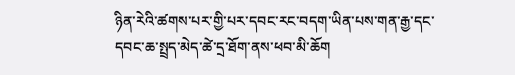ཉིན་རེའི་ཚགས་པར་གྱི་པར་དབང་རང་བདག་ཡིན་པས་གན་རྒྱ་དང་དབང་ཆ་སྤྲད་མེད་ཚེ་དྲ་ཐོག་ནས་ཕབ་མི་ཆོག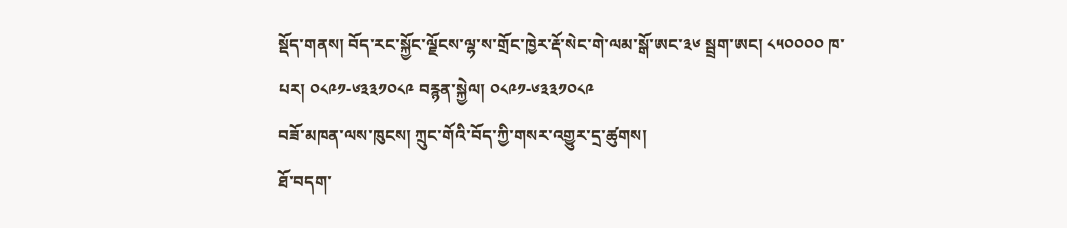སྡོད་གནས། བོད་རང་སྐྱོང་ལྗོངས་ལྷ་ས་གྲོང་ཁྱེར་རྡོ་སེང་གེ་ལམ་སྒོ་ཨང་༣༦ སྦྲག་ཨང། ༨༥༠༠༠༠ ཁ་པར། ༠༨༩༡-༦༣༣༡༠༨༩ བརྙན་སྐྱེལ། ༠༨༩༡-༦༣༣༡༠༨༩
བཟོ་མཁན་ལས་ཁུངས། ཀྲུང་གོའི་བོད་ཀྱི་གསར་འགྱུར་དྲ་ཚུགས།
ཐོ་བདག་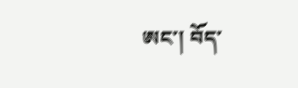ཨང་། བོད་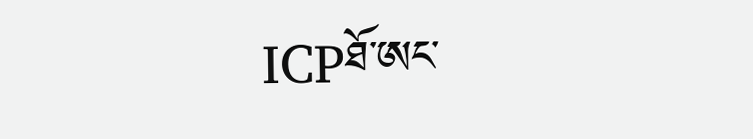ICPཐོ་ཨང་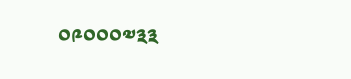༠༩༠༠༠༧༣༣